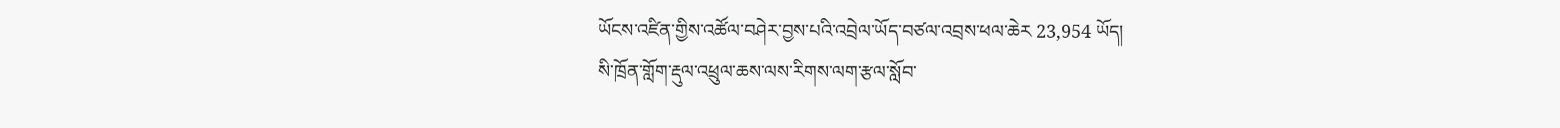ཡོངས་འཛིན་གྱིས་འཚོལ་བཤེར་བྱས་པའི་འབྲེལ་ཡོད་བཙལ་འབྲས་ཕལ་ཆེར 23,954 ཡོད།
སི་ཁྲོན་གློག་རྡུལ་འཕྲུལ་ཆས་ལས་རིགས་ལག་རྩལ་སློབ་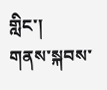གླིང་།
གནས་སྐབས་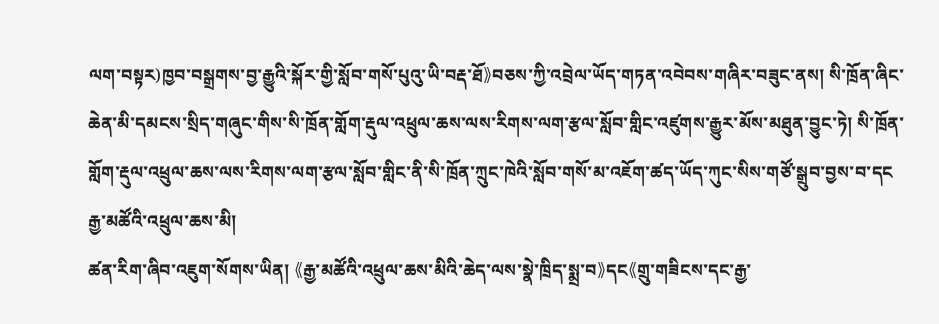ལག་བསྟར)ཁྱབ་བསྒྲགས་བྱ་རྒྱུའི་སྐོར་གྱི་སློབ་གསོ་པུའུ་ཡི་བརྡ་ཐོ》བཅས་ཀྱི་འབྲེལ་ཡོད་གཏན་འབེབས་གཞིར་བཟུང་ནས། སི་ཁྲོན་ཞིང་ཆེན་མི་དམངས་སྲིད་གཞུང་གིས་སི་ཁྲོན་གློག་རྡུལ་འཕྲུལ་ཆས་ལས་རིགས་ལག་རྩལ་སློབ་གླིང་འཛུགས་རྒྱུར་མོས་མཐུན་བྱུང་ཏེ། སི་ཁྲོན་གློག་རྡུལ་འཕྲུལ་ཆས་ལས་རིགས་ལག་རྩལ་སློབ་གླིང་ནི་སི་ཁྲོན་ཀྲུང་ཁེའི་སློབ་གསོ་མ་འཇོག་ཚད་ཡོད་ཀུང་སིས་གཙོ་སྒྲུབ་བྱས་བ་དང
རྒྱ་མཚོའི་འཕྲུལ་ཆས་མི།
ཚན་རིག་ཞིབ་འཇུག་སོགས་ཡིན། 《རྒྱ་མཚོའི་འཕྲུལ་ཆས་མིའི་ཆེད་ལས་སྣེ་ཁྲིད་སྨྲ་བ》དང《གྲུ་གཟིངས་དང་རྒྱ་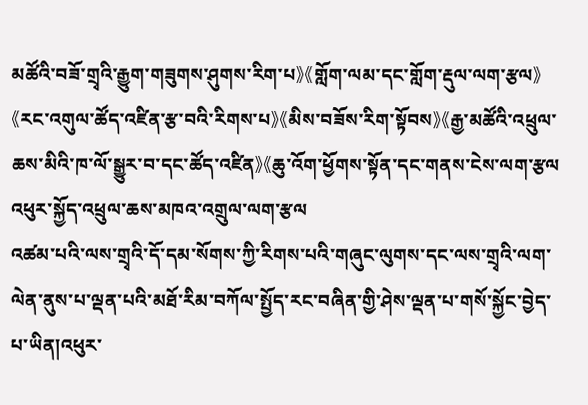མཚོའི་བཟོ་གྲྭའི་རྒྱུག་གཟུགས་ཤུགས་རིག་པ》《གློག་ལམ་དང་གློག་རྡུལ་ལག་རྩལ》《རང་འགུལ་ཚོད་འཛིན་རྩ་བའི་རིགས་པ》《མིས་བཟོས་རིག་སྟོབས》《རྒྱ་མཚོའི་འཕྲུལ་ཆས་མིའི་ཁ་ལོ་སྒྱུར་བ་དང་ཚོད་འཛིན》《ཆུ་འོག་ཕྱོགས་སྟོན་དང་གནས་ངེས་ལག་རྩལ
འཕུར་སྐྱོད་འཕྲུལ་ཆས་མཁའ་འགྲུལ་ལག་རྩལ
འཚམ་པའི་ལས་གྲྭའི་དོ་དམ་སོགས་ཀྱི་རིགས་པའི་གཞུང་ལུགས་དང་ལས་གྲྭའི་ལག་ལེན་ནུས་པ་ལྡན་པའི་མཐོ་རིམ་བཀོལ་སྤྱོད་རང་བཞིན་གྱི་ཤེས་ལྡན་པ་གསོ་སྐྱོང་བྱེད་པ་ཡིན།འཕུར་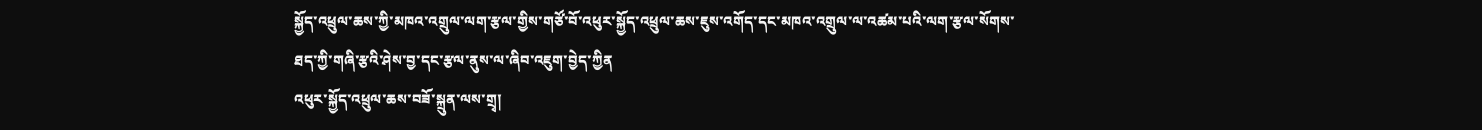སྐྱོད་འཕྲུལ་ཆས་ཀྱི་མཁའ་འགྲུལ་ལག་རྩལ་གྱིས་གཙོ་བོ་འཕུར་སྐྱོད་འཕྲུལ་ཆས་ཇུས་འགོད་དང་མཁའ་འགྲུལ་ལ་འཚམ་པའི་ལག་རྩལ་སོགས་ཐད་ཀྱི་གཞི་རྩའི་ཤེས་བྱ་དང་རྩལ་ནུས་ལ་ཞིབ་འཇུག་བྱེད་ཀྱིན
འཕུར་སྐྱོད་འཕྲུལ་ཆས་བཟོ་སྐྲུན་ལས་གྲྭ།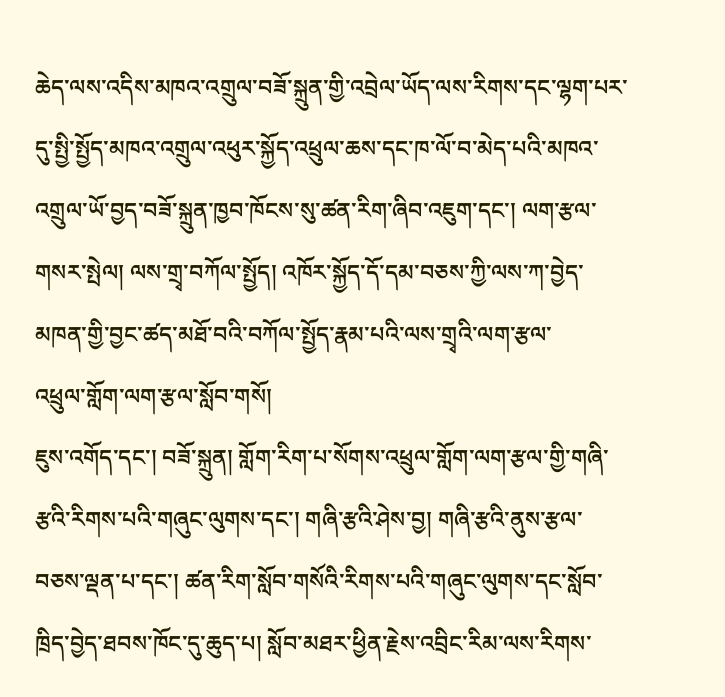ཆེད་ལས་འདིས་མཁའ་འགྲུལ་བཟོ་སྐྲུན་གྱི་འབྲེལ་ཡོད་ལས་རིགས་དང་ལྷག་པར་དུ་སྤྱི་སྤྱོད་མཁའ་འགྲུལ་འཕུར་སྐྱོད་འཕྲུལ་ཆས་དང་ཁ་ལོ་བ་མེད་པའི་མཁའ་འགྲུལ་ཡོ་བྱད་བཟོ་སྐྲུན་ཁྱབ་ཁོངས་སུ་ཚན་རིག་ཞིབ་འཇུག་དང་། ལག་རྩལ་གསར་སྤེལ། ལས་གྲྭ་བཀོལ་སྤྱོད། འཁོར་སྐྱོད་དོ་དམ་བཅས་ཀྱི་ལས་ཀ་བྱེད་མཁན་གྱི་བྱང་ཚད་མཐོ་བའི་བཀོལ་སྤྱོད་རྣམ་པའི་ལས་གྲྭའི་ལག་རྩལ་
འཕྲུལ་གློག་ལག་རྩལ་སློབ་གསོ།
ཇུས་འགོད་དང་། བཟོ་སྐྲུན། གློག་རིག་པ་སོགས་འཕྲུལ་གློག་ལག་རྩལ་གྱི་གཞི་རྩའི་རིགས་པའི་གཞུང་ལུགས་དང་། གཞི་རྩའི་ཤེས་བྱ། གཞི་རྩའི་ནུས་རྩལ་བཅས་ལྡན་པ་དང་། ཚན་རིག་སློབ་གསོའི་རིགས་པའི་གཞུང་ལུགས་དང་སློབ་ཁྲིད་བྱེད་ཐབས་ཁོང་དུ་ཆུད་པ། སློབ་མཐར་ཕྱིན་རྗེས་འབྲིང་རིམ་ལས་རིགས་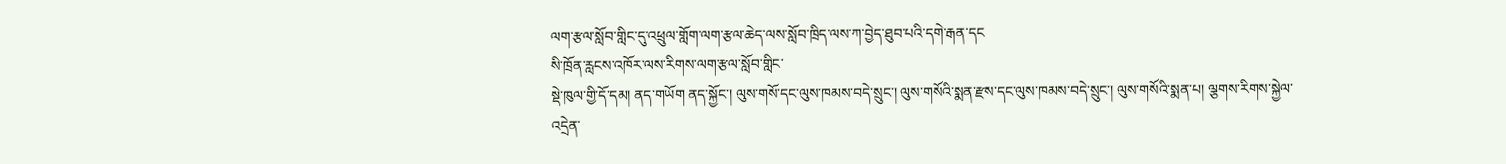ལག་རྩལ་སློབ་གླིང་དུ་འཕྲུལ་གློག་ལག་རྩལ་ཆེད་ལས་སློབ་ཁྲིད་ལས་ཀ་བྱེད་ཐུབ་པའི་དགེ་རྒན་དང
སི་ཁྲོན་རླངས་འཁོར་ལས་རིགས་ལག་རྩལ་སློབ་གླིང་
སྡེ་ཁུལ་གྱི་དོ་དམ། ནད་གཡོག ནད་སྐྱོང་། ལུས་གསོ་དང་ལུས་ཁམས་བདེ་སྲུང་། ལུས་གསོའི་སྨན་རྫས་དང་ལུས་ཁམས་བདེ་སྲུང་། ལུས་གསོའི་སྨན་པ། ལྕགས་རིགས་སྐྱེལ་འདྲེན་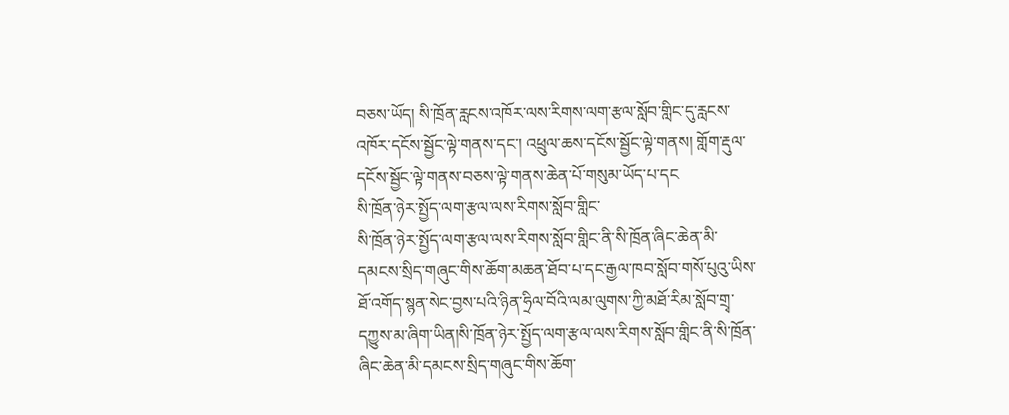བཅས་ཡོད། སི་ཁྲོན་རླངས་འཁོར་ལས་རིགས་ལག་རྩལ་སློབ་གླིང་དུ་རླངས་འཁོར་དངོས་སྦྱོང་ལྟེ་གནས་དང་། འཕྲུལ་ཆས་དངོས་སྦྱོང་ལྟེ་གནས། གློག་རྡུལ་དངོས་སྦྱོང་ལྟེ་གནས་བཅས་ལྟེ་གནས་ཆེན་པོ་གསུམ་ཡོད་པ་དང
སི་ཁྲོན་ཉེར་སྤྱོད་ལག་རྩལ་ལས་རིགས་སློབ་གླིང་
སི་ཁྲོན་ཉེར་སྤྱོད་ལག་རྩལ་ལས་རིགས་སློབ་གླིང་ནི་སི་ཁྲོན་ཞིང་ཆེན་མི་དམངས་སྲིད་གཞུང་གིས་ཆོག་མཆན་ཐོབ་པ་དང་རྒྱལ་ཁབ་སློབ་གསོ་པུའུ་ཡིས་ཐོ་འགོད་སྙན་སེང་བྱས་པའི་ཉིན་ཧྲིལ་བོའི་ལམ་ལུགས་ཀྱི་མཐོ་རིམ་སློབ་གྲྭ་དཀྱུས་མ་ཞིག་ཡིན།སི་ཁྲོན་ཉེར་སྤྱོད་ལག་རྩལ་ལས་རིགས་སློབ་གླིང་ནི་སི་ཁྲོན་ཞིང་ཆེན་མི་དམངས་སྲིད་གཞུང་གིས་ཆོག་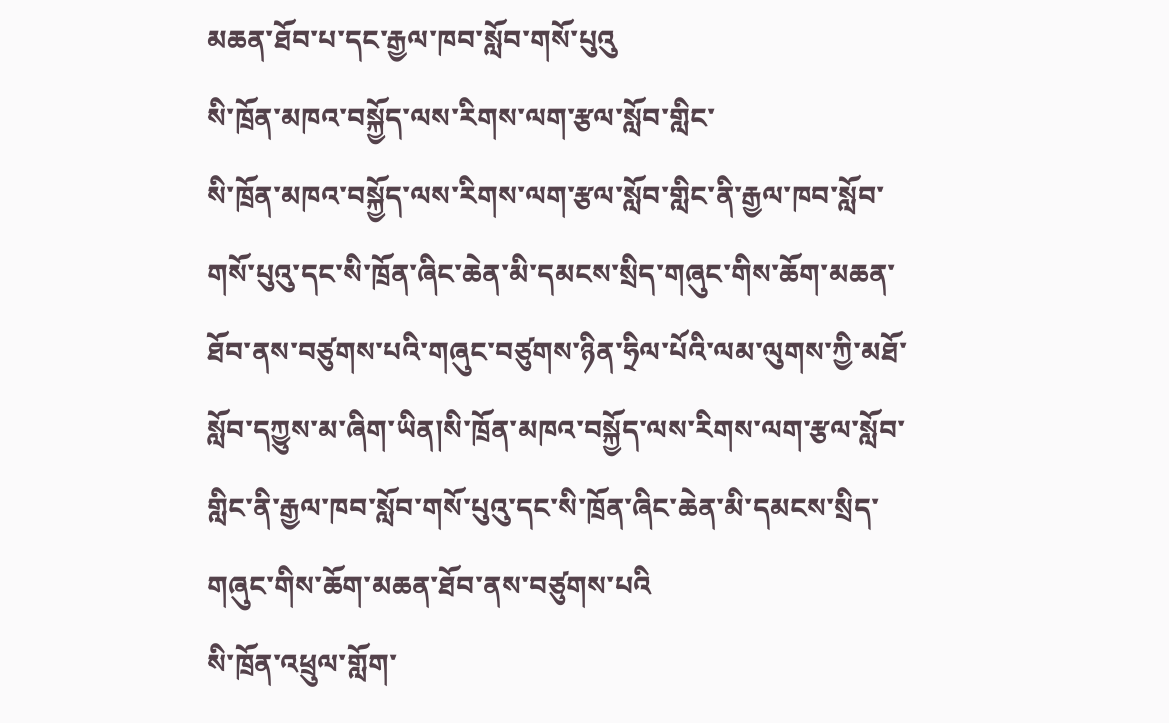མཆན་ཐོབ་པ་དང་རྒྱལ་ཁབ་སློབ་གསོ་པུའུ
སི་ཁྲོན་མཁའ་བསྐྱོད་ལས་རིགས་ལག་རྩལ་སློབ་གླིང་
སི་ཁྲོན་མཁའ་བསྐྱོད་ལས་རིགས་ལག་རྩལ་སློབ་གླིང་ནི་རྒྱལ་ཁབ་སློབ་གསོ་པུའུ་དང་སི་ཁྲོན་ཞིང་ཆེན་མི་དམངས་སྲིད་གཞུང་གིས་ཆོག་མཆན་ཐོབ་ནས་བཙུགས་པའི་གཞུང་བཙུགས་ཉིན་ཧྲིལ་པོའི་ལམ་ལུགས་ཀྱི་མཐོ་སློབ་དཀྱུས་མ་ཞིག་ཡིན།སི་ཁྲོན་མཁའ་བསྐྱོད་ལས་རིགས་ལག་རྩལ་སློབ་གླིང་ནི་རྒྱལ་ཁབ་སློབ་གསོ་པུའུ་དང་སི་ཁྲོན་ཞིང་ཆེན་མི་དམངས་སྲིད་གཞུང་གིས་ཆོག་མཆན་ཐོབ་ནས་བཙུགས་པའི
སི་ཁྲོན་འཕྲུལ་གློག་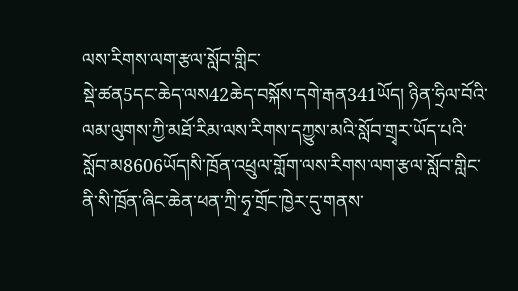ལས་རིགས་ལག་རྩལ་སློབ་གླིང་
སྡེ་ཚན5དང་ཆེད་ལས42ཆེད་བསྐོས་དགེ་རྒན341ཡོད། ཉིན་ཧྲིལ་བོའི་ལམ་ལུགས་ཀྱི་མཐོ་རིམ་ལས་རིགས་དཀྱུས་མའི་སློབ་གྲྭར་ཡོད་པའི་སློབ་མ8606ཡོད།སི་ཁྲོན་འཕྲུལ་གློག་ལས་རིགས་ལག་རྩལ་སློབ་གླིང་ནི་སི་ཁྲོན་ཞིང་ཆེན་ཕན་ཀྲི་ཧྭ་གྲོང་ཁྱེར་དུ་གནས་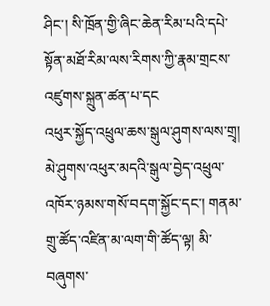ཤིང་། སི་ཁྲོན་གྱི་ཞིང་ཆེན་རིམ་པའི་དཔེ་སྟོན་མཐོ་རིམ་ལས་རིགས་ཀྱི་རྣམ་གྲངས་འཛུགས་སྐྲུན་ཚན་པ་དང
འཕུར་སྐྱོད་འཕྲུལ་ཆས་སྒུལ་ཤུགས་ལས་གྲྭ།
མེ་ཤུགས་འཕུར་མདའི་སྒུལ་བྱེད་འཕྲུལ་འཁོར་ཉམས་གསོ་བདག་སྐྱོང་དང་། གནམ་གྲུ་ཚོད་འཛིན་མ་ལག་གི་ཚོད་ལྟ། མི་བཞུགས་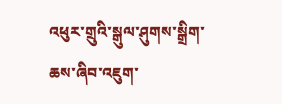འཕུར་གྲུའི་སྒུལ་ཤུགས་སྒྲིག་ཆས་ཞིབ་འཇུག་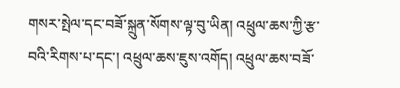གསར་སྤེལ་དང་བཟོ་སྐྲུན་སོགས་ལྟ་བུ་ཡིན། འཕྲུལ་ཆས་ཀྱི་རྩ་བའི་རིགས་པ་དང་། འཕྲུལ་ཆས་ཇུས་འགོད། འཕྲུལ་ཆས་བཟོ་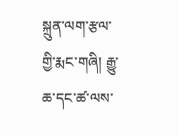སྐྲུན་ལག་རྩལ་གྱི་རྨང་གཞི། རྒྱུ་ཆ་དང་ཚ་ལས་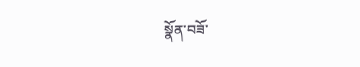སྣོན་བཟོ་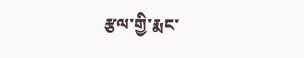རྩལ་གྱི་རྨང་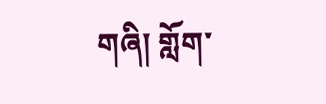གཞི། གློག་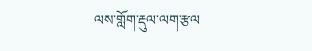ལས་གློག་རྡུལ་ལག་རྩལ